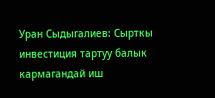Уран Сыдыгалиев: Сырткы инвестиция тартуу балык кармагандай иш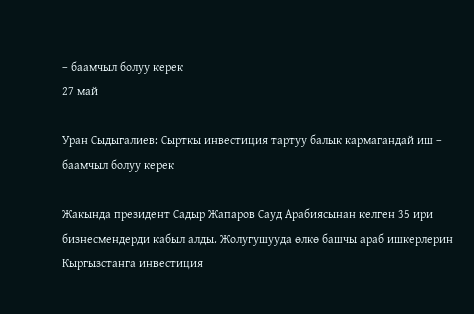– баамчыл болуу керек
27 май

Уран Сыдыгалиев: Сырткы инвестиция тартуу балык кармагандай иш – баамчыл болуу керек

Жакында президент Садыр Жапаров Сауд Арабиясынан келген 35 ири бизнесмендерди кабыл алды. Жолугушууда өлкө башчы араб ишкерлерин Кыргызстанга инвестиция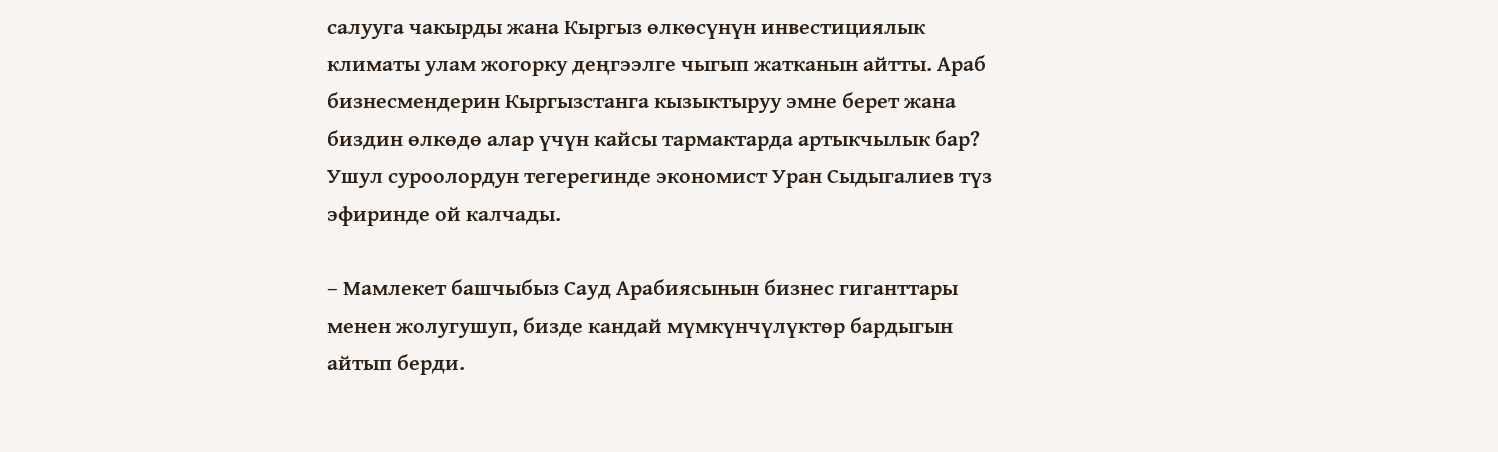салууга чакырды жана Кыргыз өлкөсүнүн инвестициялык климаты улам жогорку деңгээлге чыгып жатканын айтты. Араб бизнесмендерин Кыргызстанга кызыктыруу эмне берет жана биздин өлкөдө алар үчүн кайсы тармактарда артыкчылык бар? Ушул суроолордун тегерегинде экономист Уран Сыдыгалиев түз эфиринде ой калчады.

– Мамлекет башчыбыз Сауд Арабиясынын бизнес гиганттары менен жолугушуп, бизде кандай мүмкүнчүлүктөр бардыгын айтып берди.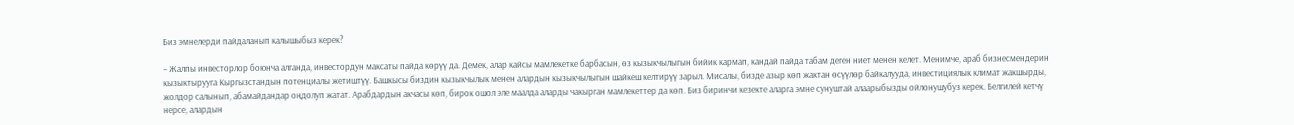Биз эмнелерди пайдаланып калышыбыз керек?

– Жалпы инвесторлор боюнча алганда, инвестордун максаты пайда көрүү да. Демек, алар кайсы мамлекетке барбасын, өз кызыкчылыгын бийик кармап, кандай пайда табам деген ниет менен келет. Менимче, араб бизнесмендерин кызыктырууга Кыргызстандын потенциалы жетиштүү. Башкысы биздин кызыкчылык менен алардын кызыкчылыгын шайкеш келтирүү зарыл. Мисалы, бизде азыр көп жактан өсүүлөр байкалууда, инвестициялык климат жакшырды, жолдор салынып, абамайдандар оңдолуп жатат. Арабдардын акчасы көп, бирок ошол эле маалда аларды чакырган мамлекеттер да көп. Биз биринчи кезекте аларга эмне сунуштай алаарыбызды ойлонушубуз керек. Белгилей кетчү нерсе, алардын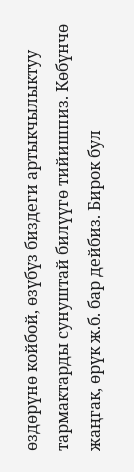өздөрүнө койбой, өзүбүз биздеги артыкчылыктуу тармактарды сунуштай билүүгө тийишпиз. Көбүнчө жаңгак, өрүк ж.б. бар дейбиз. Бирок бул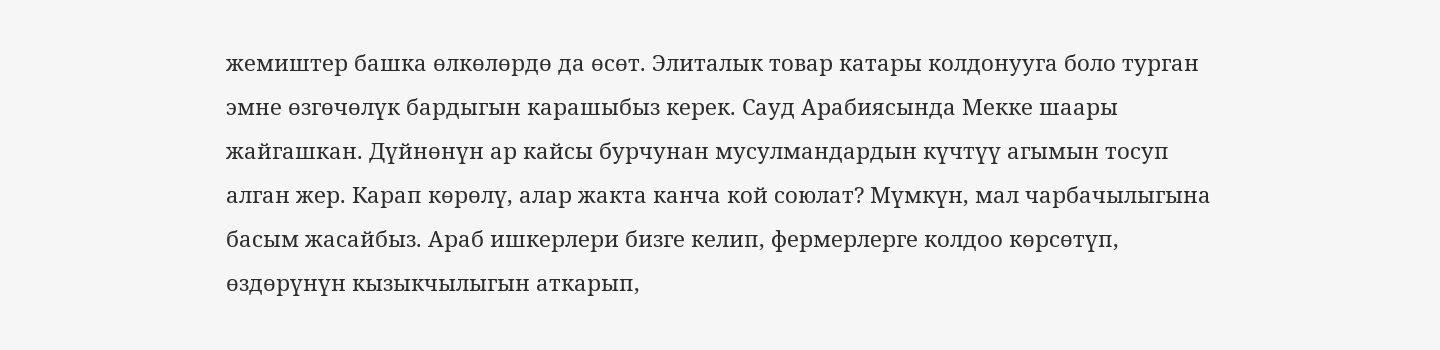жемиштер башка өлкөлөрдө да өсөт. Элиталык товар катары колдонууга боло турган эмне өзгөчөлүк бардыгын карашыбыз керек. Сауд Арабиясында Мекке шаары жайгашкан. Дүйнөнүн ар кайсы бурчунан мусулмандардын күчтүү агымын тосуп алган жер. Карап көрөлү, алар жакта канча кой союлат? Мүмкүн, мал чарбачылыгына басым жасайбыз. Араб ишкерлери бизге келип, фермерлерге колдоо көрсөтүп, өздөрүнүн кызыкчылыгын аткарып,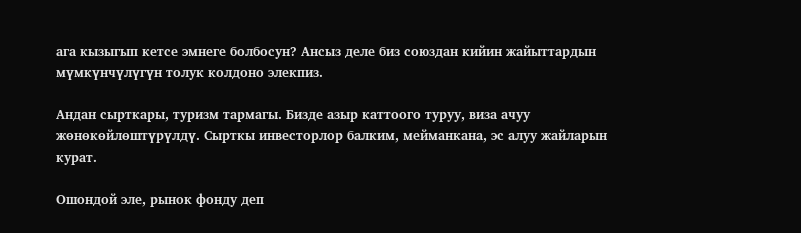ага кызыгып кетсе эмнеге болбосун? Ансыз деле биз союздан кийин жайыттардын мүмкүнчүлүгүн толук колдоно элекпиз.

Андан сырткары, туризм тармагы. Бизде азыр каттоого туруу, виза ачуу жөнөкөйлөштүрүлдү. Сырткы инвесторлор балким, мейманкана, эс алуу жайларын курат.

Ошондой эле, рынок фонду деп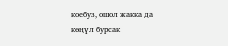коебуз, ошол жакка да көңүл бурсак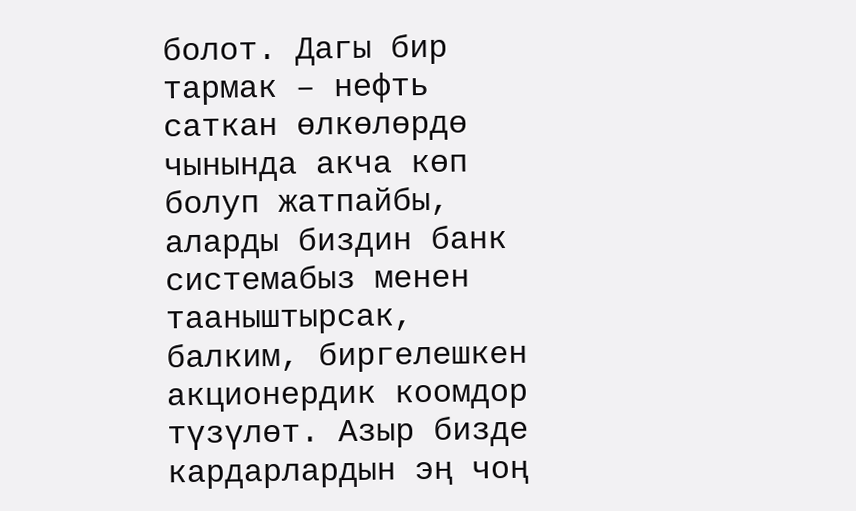болот. Дагы бир тармак – нефть саткан өлкөлөрдө чынында акча көп болуп жатпайбы, аларды биздин банк системабыз менен тааныштырсак, балким, биргелешкен акционердик коомдор түзүлөт. Азыр бизде кардарлардын эң чоң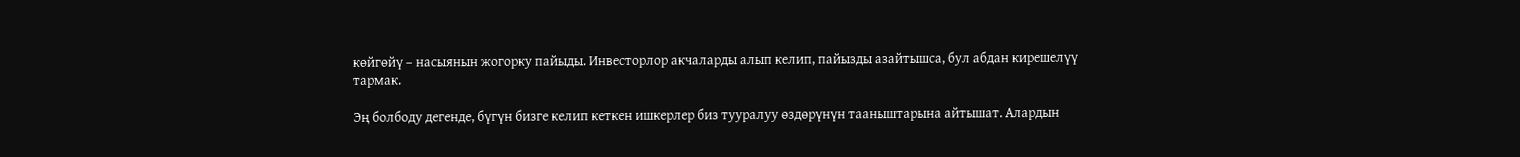көйгөйү – насыянын жогорку пайыды. Инвесторлор акчаларды алып келип, пайызды азайтышса, бул абдан кирешелүү тармак.

Эң болбоду дегенде, бүгүн бизге келип кеткен ишкерлер биз тууралуу өздөрүнүн тааныштарына айтышат. Алардын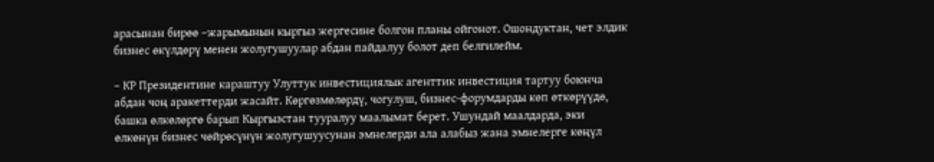арасынан бирөө –жарымынын кыргыз жергесине болгон планы ойгонот. Ошондуктан, чет элдик бизнес өкүлдөрү менен жолугушуулар абдан пайдалуу болот деп белгилейм.

– КР Президентине караштуу Улуттук инвестициялык агенттик инвестиция тартуу боюнча абдан чоң аракеттерди жасайт. Көргөзмөлөрдү, чогулуш, бизнес-форумдарды көп өткөрүүдө, башка өлкөлөргө барып Кыргызстан тууралуу маалымат берет. Ушундай маалдарда, эки өлкөнүн бизнес чөйрөсүнүн жолугушуусунан эмнелерди ала алабыз жана эмнелерге көңүл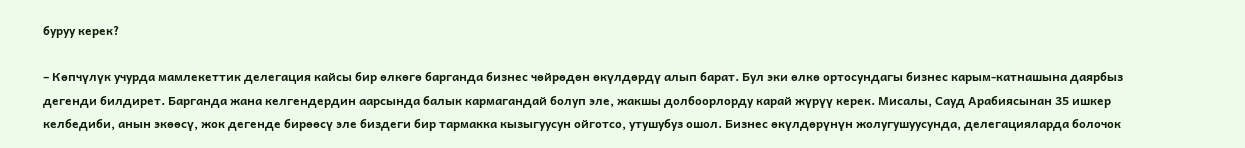буруу керек?

– Көпчүлүк учурда мамлекеттик делегация кайсы бир өлкөгө барганда бизнес чөйрөдөн өкүлдөрдү алып барат. Бул эки өлкө ортосундагы бизнес карым-катнашына даярбыз дегенди билдирет. Барганда жана келгендердин аарсында балык кармагандай болуп эле, жакшы долбоорлорду карай жүрүү керек. Мисалы, Сауд Арабиясынан 35 ишкер келбедиби, анын экөөсү, жок дегенде бирөөсү эле биздеги бир тармакка кызыгуусун ойготсо, утушубуз ошол. Бизнес өкүлдөрүнүн жолугушуусунда, делегацияларда болочок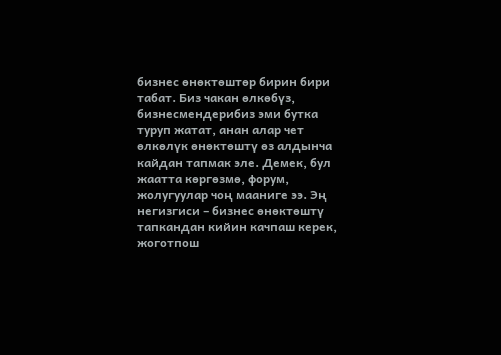бизнес өнөктөштөр бирин бири табат. Биз чакан өлкөбүз, бизнесмендерибиз эми бутка туруп жатат, анан алар чет өлкөлүк өнөктөштү өз алдынча кайдан тапмак эле. Демек, бул жаатта көргөзмө, форум, жолугуулар чоң мааниге ээ. Эң негизгиси – бизнес өнөктөштү тапкандан кийин качпаш керек, жоготпош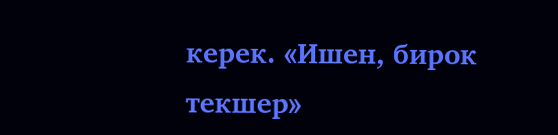керек. «Ишен, бирок текшер»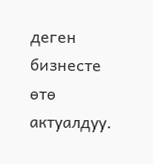деген бизнесте өтө актуалдуу.